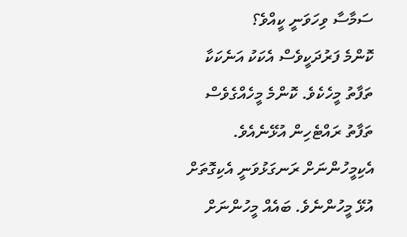ސަމާސާ ވިހަވަނީ ކީއްވެ؟
ކޮންމެ ފަރުދަކީވެސް އެކަކު އަނެކަކާ ތަފާތު މީހެކެވެ. ކޮންމެ މީހެއްގެވެސް ތަފާތު ރައްޓެހިން އުޅޭނެއެވެ. އެކިމީހުންނަށް ރަނގަޅުވަނީ އެކިގޮތަށް އުޅޭ މީހުންނެވެ. ބައެއް މީހުންނަށް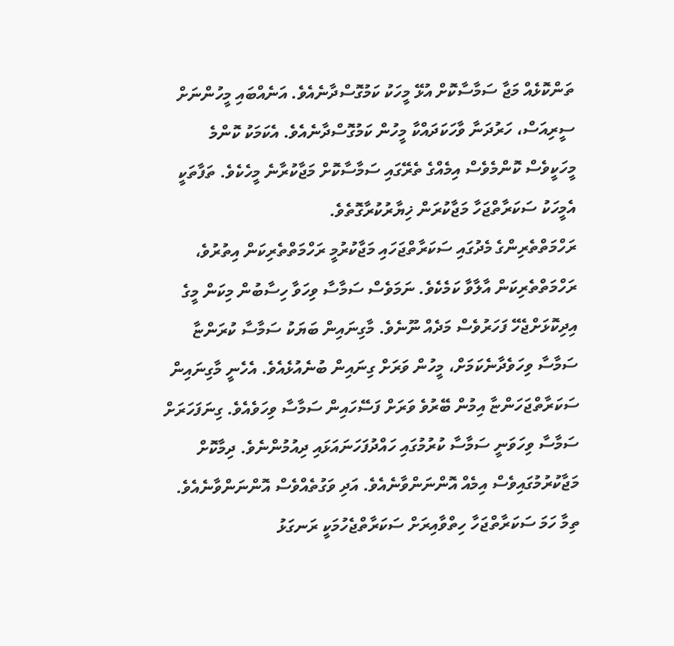ތަންކޮޅެއް މަޖާ ސަމާސާކޮށް އުޅޭ މީހަކު ކަމުގޮސްދާނެއެވެ. އަނެއްބައި މީހުންނަށް ސީރިއަސް، ހަރުދަނާ ވާހަކަދައްކާ މީހުން ކަމުގޮސްދާނެއެވެ. އެކަމަކު ކޮންމެ މީހަކީވެސް ކޮންމެވެސް އިމެއްގެ ތެރޭގައި ސަމާސާކޮށް މަޖާކުރާނެ މީހެކެވެ. ތަފާތަކީ އެމީހަކު ސަކަރާތްޖަހާ މަޖާކުރަން ޚިޔާރުކުރާގޮތެވެ.
ރަހްމަތްތެރިންގެ މެދުގައި ސަކަރާތްޖަހައި މަޖާކުރުމީ ރަހްމަތްތެރިކަން އިތުރުވެ، ރަހްމަތްތެރިކަން އާލާވާ ކަމެކެވެ. ނަމަވެސް ސަމާސާ ވިހަވާ ހިސާބުން މިކަން މީގެ އިދިކޮޅަށްޖެހޭ ފަހަރުވެސް މަދެއް ނޫނެވެ. މާގިނައިން ބަޔަކު ސަމާސާ ކުރަންޏާ ސަމާސާ ވިހަވެދާނެކަމަށް، މީހުން ވަރަށް ގިނައިން ބުނެއުޅެއެވެ. އެހެނީ މާގިނައިން ސަކަރާތްޖަހަންޏާ އިމުން ބޭރުވެ ވަރަށް ފަސޭހައިން ސަމާސާ ވިހަވެއެވެ. ގިނަފަހަރަށް ސަމާސާ ވިހަވަނީ ސަމާސާ ކުރުމުގައި ހައްދުފަހަނައަޅައި ދިއުމުންނެވެ. ދިމާކޮށް މަޖާކުރުމުގައިވެސް އިމެއް އޮންނަންވާނެއެވެ. އަދި ވަގުތެއްވެސް އޮންނަންވާނެއެވެ. ތިމާ ހަމަ ސަކަރާތްޖަހާ ހިތްވާއިރަށް ސަކަރާތްޖެހުމަކީ ރަނގަޅު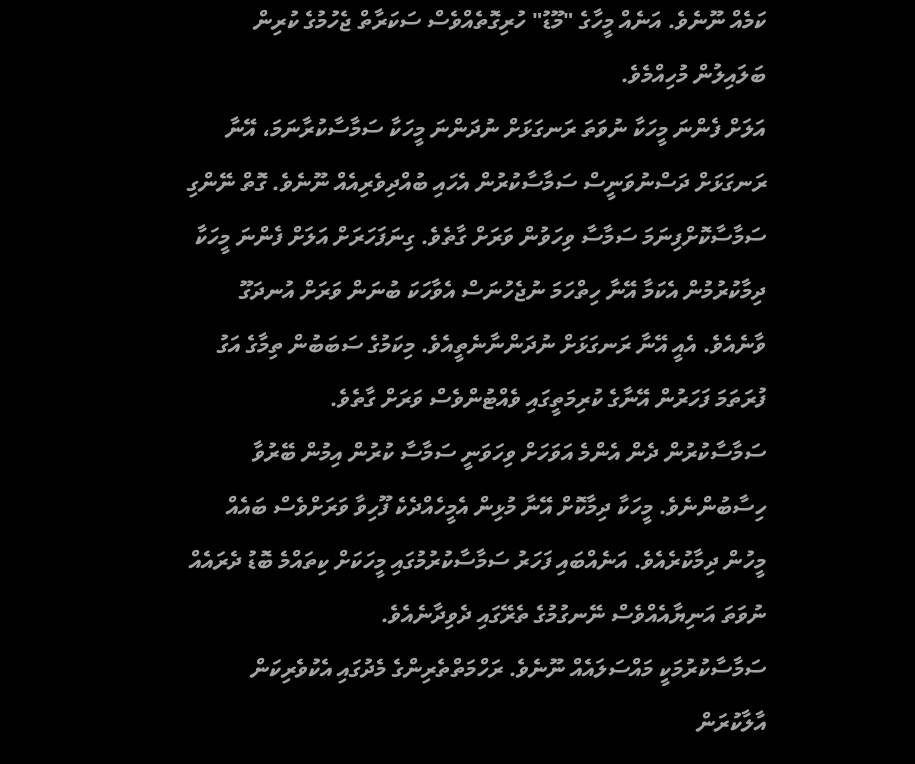ކަމެއް ނޫނެވެ. އަނެއް މީހާގެ "މޫޑު" ހުރިގޮތެއްވެސް ސަކަރާތް ޖެހުމުގެ ކުރިން ބަލައިލުން މުހިއްމެވެ.
އަލަށް ފެންނަ މީހަކާ ނުވަތަ ރަނގަޅަށް ނުދަންނަ މީހަކާ ސަމާސާކުރާނަމަ، އޭނާ ރަނގަޅަށް ދަސްނުވަނީސް ސަމާސާކުރުން އެހައި ބުއްދިވެރިއެއް ނޫނެވެ. ގޮތް ނޭންގި ސަމާސާކޮށްފިނަމަ ސަމާސާ ވިހަވުން ވަރަށް ގާތެވެ. ގިނަފަހަރަށް އަލަށް ފެންނަ މީހަކާ ދިމާކުރުމުން އެކަމާ އޭނާ ހިތްހަމަ ނުޖެހުނަސް އެވާހަކަ ބުނަން ވަރަށް އުނދަގޫ ވާނެއެވެ. އެއީ އޭނާ ރަނގަޅަށް ނުދަންނާނެތީއެވެ. މިކަމުގެ ސަބަބުން ތިމާގެ އަގު ފުރަތަމަ ފަހަރުން އޭނާގެ ކުރިމަތީގައި ވެއްޓުންވެސް ވަރަށް ގާތެވެ.
ސަމާސާކުރުން ދެން އެންމެ އަވަހަށް ވިހަވަނީ ސަމާސާ ކުރުން އިމުން ބޭރުވާ ހިސާބުންނެވެ. މީހަކާ ދިމާކޮށް އޭނާ މުޅިން އެމީހެއްދެކެ ފޫހިވާ ވަރަށްވެސް ބައެއް މީހުން ދިމާކުރެއެވެ. އަނެއްބައި ފަހަރު ސަމާސާކުރުމުގައި މީހަކަށް ކިތައްމެ ބޮޑު ދެރައެއް ނުވަތަ އަނިޔާއެއްވެސް ނޭނގުމުގެ ތެރޭގައި ދެވިދާނެއެވެ.
ސަމާސާކުރުމަކީ މައްސަލައެއް ނޫނެވެ. ރަހްމަތްތެރިންގެ މެދުގައި އެކުވެރިކަން އާލާކުރަން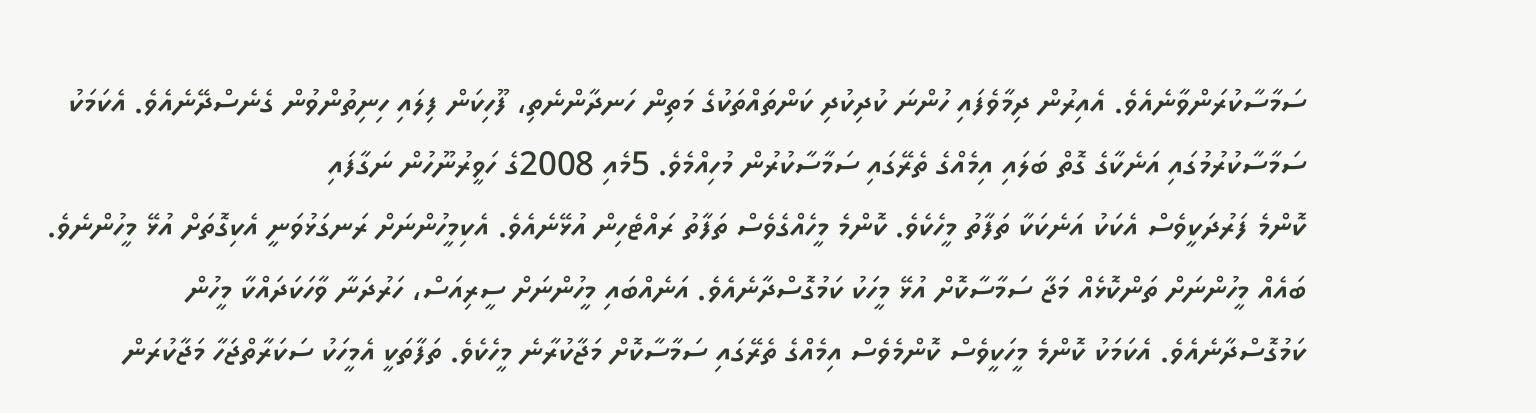ސަމާސާކުރަންވާނެއެވެ. އެއިރުން ދިމާވެފައި ހުންނަ ކުދިކުދި ކަންތައްތަކުގެ މަތިން ހަނދާންނެތި، ފޫހިކަން ފިލައި ހިނިތުންވުން ގެނެސްދޭނެއެވެ. އެކަމަކު ސަމާސާކުރުމުގައި އަނެކާގެ ގޮތް ބަލައި އިމެއްގެ ތެރޭގައި ސަމާސާކުރުން މުހިއްމެވެ. 5މެއި 2008ގެ ހަވީރުނޫހުން ނަގާފައި
ކޮންމެ ފަރުދަކީވެސް އެކަކު އަނެކަކާ ތަފާތު މީހެކެވެ. ކޮންމެ މީހެއްގެވެސް ތަފާތު ރައްޓެހިން އުޅޭނެއެވެ. އެކިމީހުންނަށް ރަނގަޅުވަނީ އެކިގޮތަށް އުޅޭ މީހުންނެވެ. ބައެއް މީހުންނަށް ތަންކޮޅެއް މަޖާ ސަމާސާކޮށް އުޅޭ މީހަކު ކަމުގޮސްދާނެއެވެ. އަނެއްބައި މީހުންނަށް ސީރިއަސް، ހަރުދަނާ ވާހަކަދައްކާ މީހުން ކަމުގޮސްދާނެއެވެ. އެކަމަކު ކޮންމެ މީހަކީވެސް ކޮންމެވެސް އިމެއްގެ ތެރޭގައި ސަމާސާކޮށް މަޖާކުރާނެ މީހެކެވެ. ތަފާތަކީ އެމީހަކު ސަކަރާތްޖަހާ މަޖާކުރަން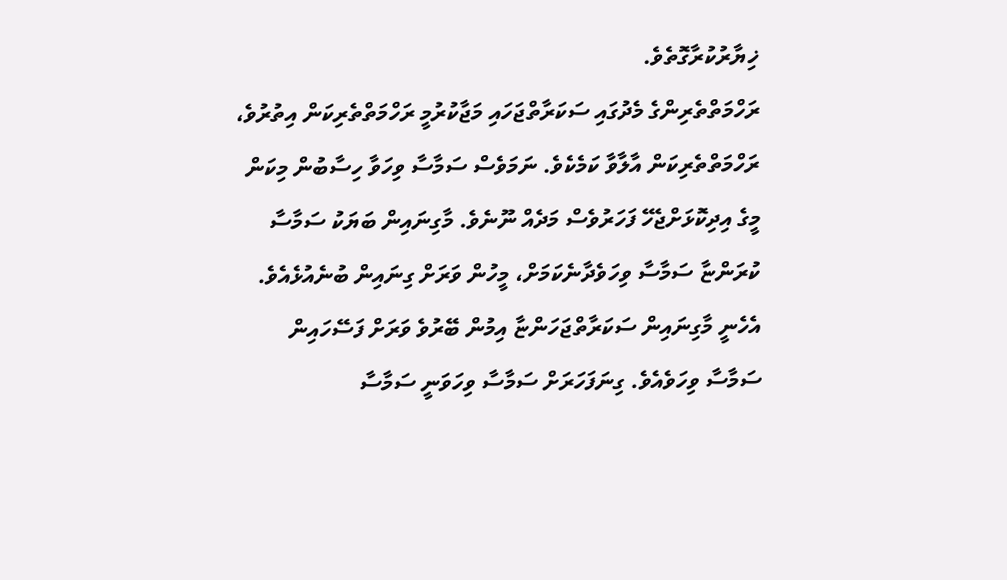ޚިޔާރުކުރާގޮތެވެ.
ރަހްމަތްތެރިންގެ މެދުގައި ސަކަރާތްޖަހައި މަޖާކުރުމީ ރަހްމަތްތެރިކަން އިތުރުވެ، ރަހްމަތްތެރިކަން އާލާވާ ކަމެކެވެ. ނަމަވެސް ސަމާސާ ވިހަވާ ހިސާބުން މިކަން މީގެ އިދިކޮޅަށްޖެހޭ ފަހަރުވެސް މަދެއް ނޫނެވެ. މާގިނައިން ބަޔަކު ސަމާސާ ކުރަންޏާ ސަމާސާ ވިހަވެދާނެކަމަށް، މީހުން ވަރަށް ގިނައިން ބުނެއުޅެއެވެ. އެހެނީ މާގިނައިން ސަކަރާތްޖަހަންޏާ އިމުން ބޭރުވެ ވަރަށް ފަސޭހައިން ސަމާސާ ވިހަވެއެވެ. ގިނަފަހަރަށް ސަމާސާ ވިހަވަނީ ސަމާސާ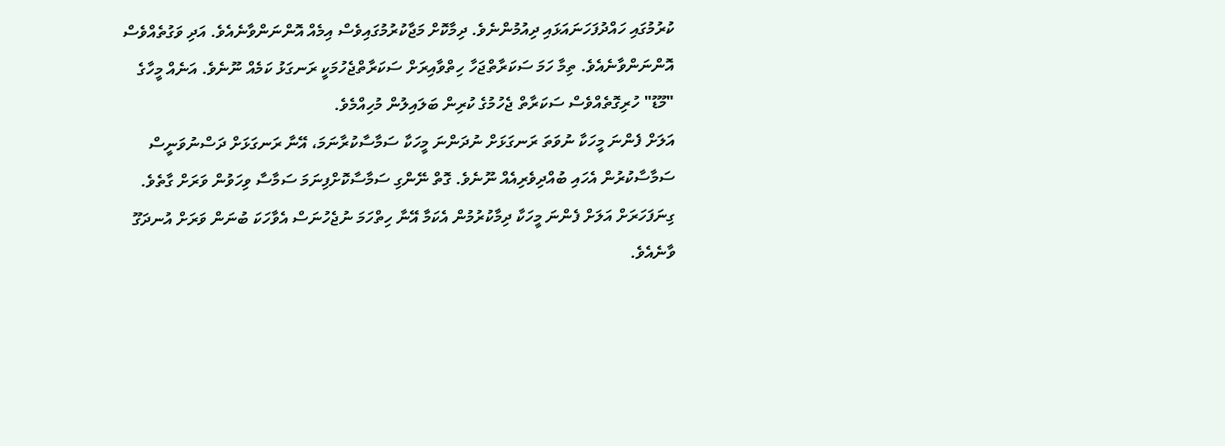ކުރުމުގައި ހައްދުފަހަނައަޅައި ދިއުމުންނެވެ. ދިމާކޮށް މަޖާކުރުމުގައިވެސް އިމެއް އޮންނަންވާނެއެވެ. އަދި ވަގުތެއްވެސް އޮންނަންވާނެއެވެ. ތިމާ ހަމަ ސަކަރާތްޖަހާ ހިތްވާއިރަށް ސަކަރާތްޖެހުމަކީ ރަނގަޅު ކަމެއް ނޫނެވެ. އަނެއް މީހާގެ "މޫޑު" ހުރިގޮތެއްވެސް ސަކަރާތް ޖެހުމުގެ ކުރިން ބަލައިލުން މުހިއްމެވެ.
އަލަށް ފެންނަ މީހަކާ ނުވަތަ ރަނގަޅަށް ނުދަންނަ މީހަކާ ސަމާސާކުރާނަމަ، އޭނާ ރަނގަޅަށް ދަސްނުވަނީސް ސަމާސާކުރުން އެހައި ބުއްދިވެރިއެއް ނޫނެވެ. ގޮތް ނޭންގި ސަމާސާކޮށްފިނަމަ ސަމާސާ ވިހަވުން ވަރަށް ގާތެވެ. ގިނަފަހަރަށް އަލަށް ފެންނަ މީހަކާ ދިމާކުރުމުން އެކަމާ އޭނާ ހިތްހަމަ ނުޖެހުނަސް އެވާހަކަ ބުނަން ވަރަށް އުނދަގޫ ވާނެއެވެ.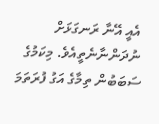އެއީ އޭނާ ރަނގަޅަށް ނުދަންނާނެތީއެވެ. މިކަމުގެ ސަބަބުން ތިމާގެ އަގު ފުރަތަމަ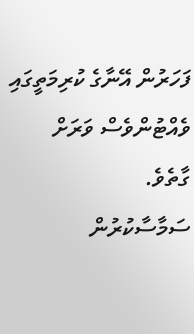ފަހަރުން އޭނާގެ ކުރިމަތީގައި ވެއްޓުންވެސް ވަރަށް ގާތެވެ.
ސަމާސާކުރުން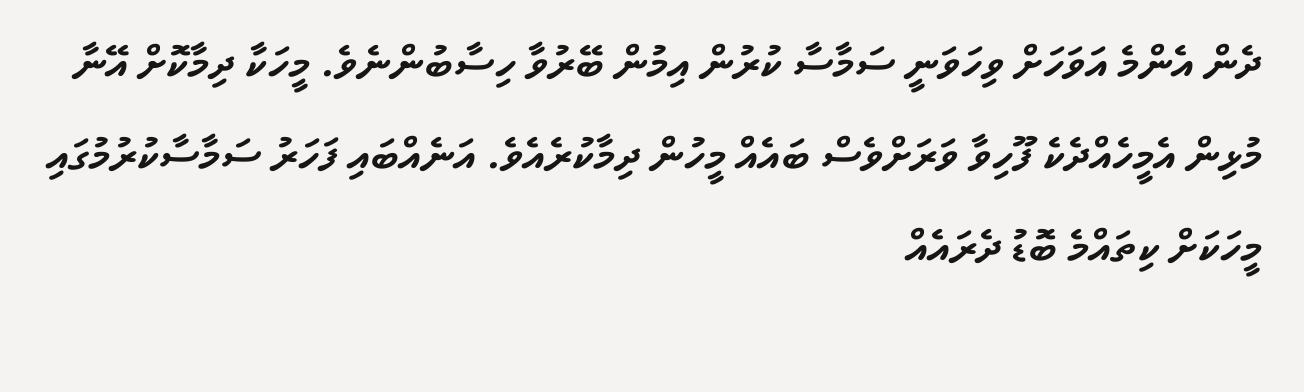ދެން އެންމެ އަވަހަށް ވިހަވަނީ ސަމާސާ ކުރުން އިމުން ބޭރުވާ ހިސާބުންނެވެ. މީހަކާ ދިމާކޮށް އޭނާ މުޅިން އެމީހެއްދެކެ ފޫހިވާ ވަރަށްވެސް ބައެއް މީހުން ދިމާކުރެއެވެ. އަނެއްބައި ފަހަރު ސަމާސާކުރުމުގައި މީހަކަށް ކިތައްމެ ބޮޑު ދެރައެއް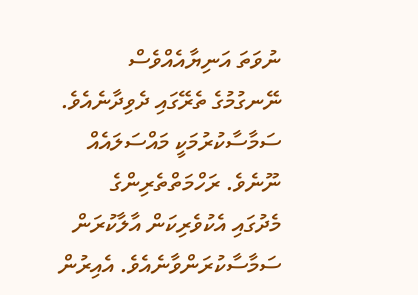ނުވަތަ އަނިޔާއެއްވެސް ނޭނގުމުގެ ތެރޭގައި ދެވިދާނެއެވެ.
ސަމާސާކުރުމަކީ މައްސަލައެއް ނޫނެވެ. ރަހްމަތްތެރިންގެ މެދުގައި އެކުވެރިކަން އާލާކުރަން ސަމާސާކުރަންވާނެއެވެ. އެއިރުން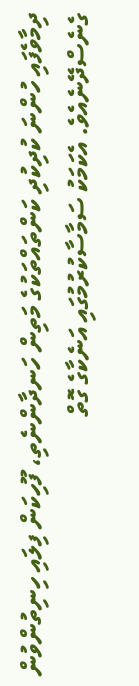ދިމާވެފައި ހުންނަ ކުދިކުދި ކަންތައްތަކުގެ މަތިން ހަނދާންނެތި، ފޫހިކަން ފިލައި ހިނިތުންވުން ގެނެސްދޭނެއެވެ. އެކަމަކު ސަމާސާކުރުމުގައި އަނެކާގެ ގޮތް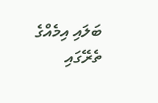ބަލައި އިމެއްގެ ތެރޭގައި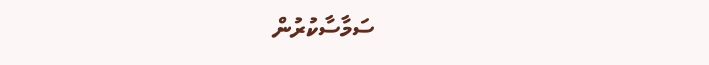ސަމާސާކުރުން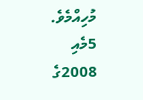މުހިއްމެވެ. 5މެއި 2008ގެ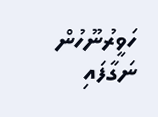ހަވީރުނޫހުން ނަގާފައި